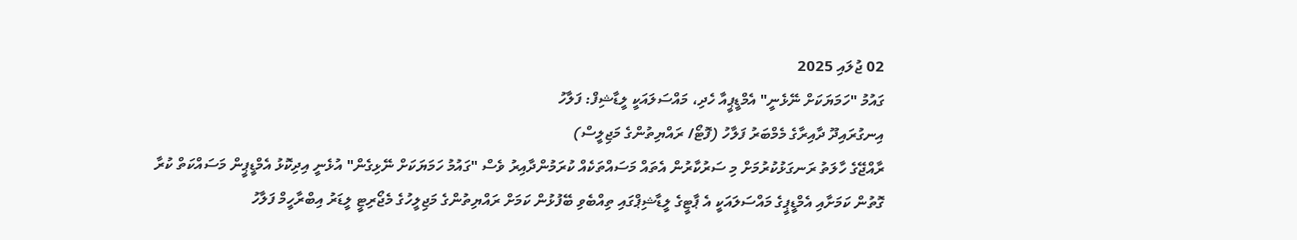02 ޖުލައި 2025
ގައުމު "ހަމަޔަކަށް ނޭޅެނީ" އެމްޑީޕީއާ ހެދި، މައްސަލައަކީ ލީޑާޝިފް: ފަލާހު
އިނގުރައިދޫ ދާއިރާގެ މެމްބަރު ފަލާހު (ފޮޓޯ/ ރައްޔިތުންގެ މަޖިލީސް)
ރާއްޖޭގެ ހާލަތު ރަނގަޅުކުރުމަށް މި ސަރުކާރުން އެތައް މަސައްތަކެއް ކުރަމުންދާއިރު ވެސް "ގައުމު ހަމަޔަކަށް ނޭޅިގެން" އުޅެނީ އިދިކޮޅު އެމްޑީޕީން މަސައްކަތް ކުރާ ގޮތުން ކަމަށާއި އެމްޑީޕީގެ މައްސަލައަކީ އެ ޕާޓީގެ ލީޑާޝިޕްގައި ތިއްބެވި ބޭފުޅުން ކަމަށް ރައްޔިތުންގެ މަޖިލީހުގެ މެޖޯރިޓީ ލީޑަރު އިބްރާހީމް ފަލާހު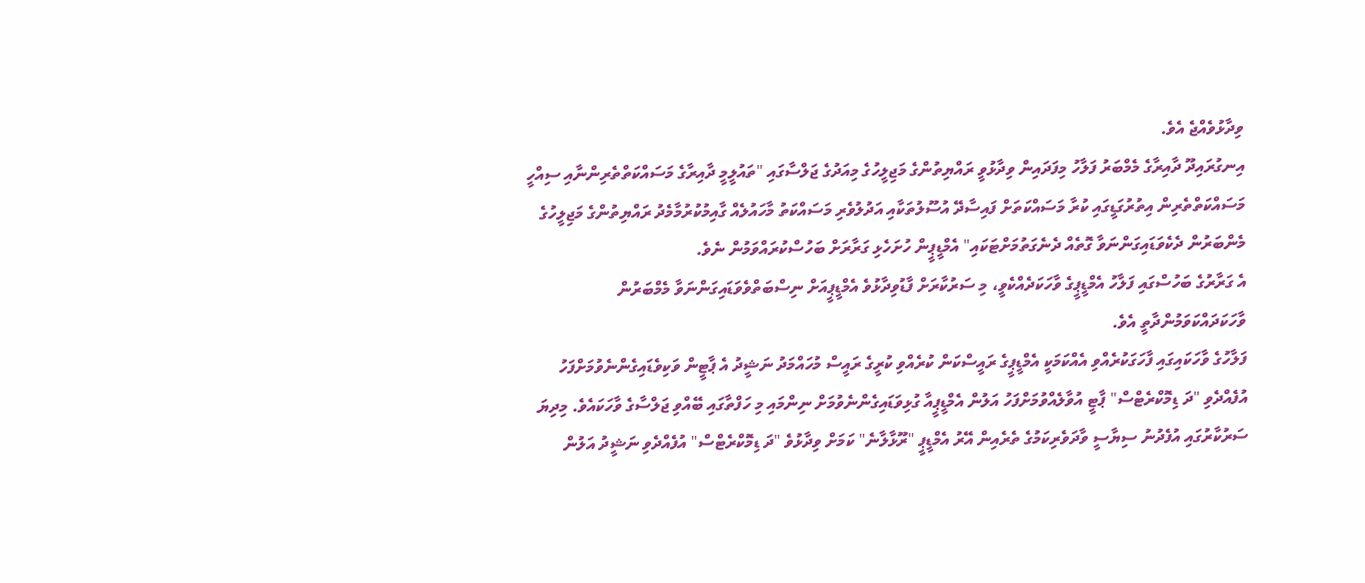ވިދާޅުވެއްޖެ އެވެ.
އިނގުރައިދޫ ދާއިރާގެ މެމްބަރު ފަލާހު މިފަދައިން ވިދާޅުވީ ރައްޔިތުންގެ މަޖިލީހުގެ މިއަދުގެ ޖަލްސާގައި "ތައުލީމީ ދާއިރާގެ މަސައްކަތްތެރިންނާއި ސިއްހީ މަސައްކަތްތެރިން އިތުރުގަޑީގައި ކުރާ މަސައްކަތަށް ފައިސާދޭ އުސޫލުތަކާއި އަދުލުވެރި މަސައްކަތު މާހައުލެއް ގާއިމުކުރުމާމެދު ރައްޔިތުންގެ މަޖިލީހުގެ މެންބަރުން ދެކެވަޑައިގަންނަވާ ގޮތެއް ދެނެގަތުމަށްޓަކައި" އެމްޑީޕީން ހުށަހެޅި ގަރާރަށް ބަހުސްކުރައްވަމުން ނެވެ.
އެ ގަރާރުގެ ބަހުސްގައި ފަލާހު އެމްޑީޕީގެ ވާހަކަދެއްކެވީ، މި ސަރުކާރަށް ފާޑުވިދާޅުވެ އެމްޑީޕީއަށް ނިސްބަތްވެވަޑައިގަންނަވާ މެމްބަރުން ވާހަކަދައްކަވަމުންދާތީ އެވެ.
ފަލާހުގެ ވާހަކައިގައި ފާހަގަކުރެއްވި އެއްކަމަކީ އެމްޑީޕީގެ ރައީސްކަން ކުރެއްވި ކުރީގެ ރައީސް މުހައްމަދު ނަޝީދު އެ ޕާޓީން ވަކިވެޑައިގެންނެވުމަށްފަހު އުފެއްދެވި "ދަ ޑިމޮކްރެޓްސް" ޕާޓީ އުވާލެއްވުމަށްފަހު އަލުން އެމްޑީޕީއާ ގުޅިވަޑައިގެންނެވުމަށް ނިންމައި މި ހަފްތާގައި ބޭއްވި ޖަލްސާގެ ވާހަކައެވެ. މިދިޔަ ސަރުކާރުގައި އުފެދުނު ސިޔާސީ ވާދަވެރިކަމުގެ ތެރެއިން އޭރު އެމްޑީޕީ "ރޫޅާލާނެ" ކަމަށް ވިދާޅުވެ "ދަ ޑިމޮކްރެޓްސް" އުފެއްދެވި ނަޝީދު އަލުން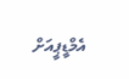އެމްޑީޕީއަށް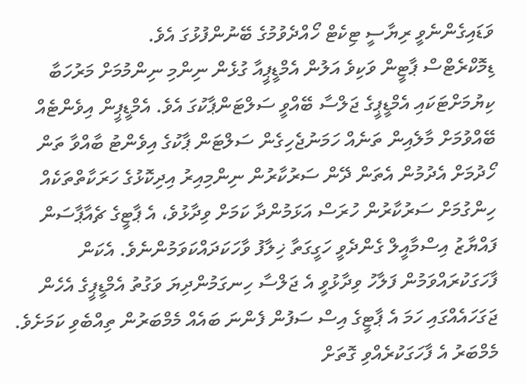ވަޑައިގެންނެވީ ރިޔާސީ ޓިކެޓް ހޯއްދެވުމުގެ ބޭނުންފުޅުގަ އެވެ.
ޑިމޮކްރެޓްސް ޕާޓީން ވަކިވެ އަލުން އެމްޑީޕީއާ ގުޅެން ނިންމި ނިންމުމަށް މަރުހަބާ ކިޔުމަށްޓަކައި އެމްޑީޕީގެ ޖަލްސާ ބޭއްވީ ސަލްޓަންޕާކުގަ އެވެ. އެމްޑީޕީން އިވެންޓެއް ބޭއްވުމަށް މާލެއިން ތަނެއް ހަމަނުޖެހިގެން ސަލްޓަން ޕާކުގެ އިވެންޓު ބާއްވާ ތަން ހޯދުމަށް އެދުމުން އެތަން ދޭން ސަރުކާރުން ނިންމިއިރު އިދިކޮޅުގެ ހަރަކާތްތަކެއް ހިންގުމަށް ސަރުކާރުން ހުރަސް އަޅަމުންދާ ކަމަށް ވިދާޅުވެ، އެ ޕާޓީގެ ޗެއާޕާސަން ފައްޔާޒު އިސްމާއީލް ގެންދެވީ ހަގީގަތާ ޚިލާފު ވާހަކަދައްކަވަމުންނެވެ. އެކަން ފާހަގަކުރައްވަމުން ފަލާހު ވިދާޅުވީ އެ ޖަލްސާ ހިނގަމުންދިޔަ ވަގުތު އެމްޑީޕީގެ އެހެން ޖަގަހައެއްގައި ހަމަ އެ ޕާޓީގެ އިސް ސަފުން ފެންނަ ބައެއް މެމްބަރުން ތިއްބެވި ކަމަށެވެ. މެމްބަރު އެ ފާހަގަކުރެއްވި ގޮތަށް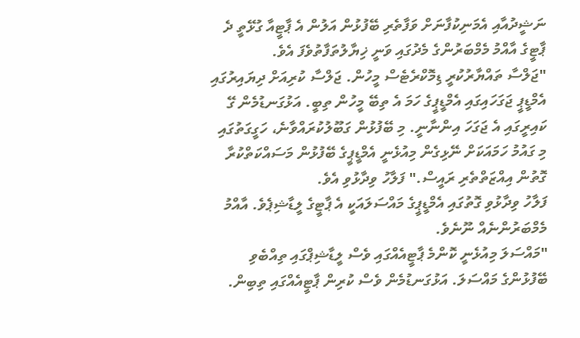ނަޝީދުއާއި އެމަނިކުފާނަށް ވަފާތެރި ބޭފުޅުން އަލުން އެ ޕާޓީއާ ގުޅޭތީ ދެ ޕާޓީގެ އާއްމު މެމްބަރުންގެ މެދުގައި ވަނީ ޚިޔާލުތަފާތުވެފަ އެވެ.
"ޖަލްސާ ތައްޔާރުކުރީ ޑިމޮކްރެޓެސް މީހުން. ޖަލްސާ ކުރިއަށް ދިޔައިރުގައި އެމްޑީޕީ ޖަގަހައިގައި އެމްޑީޕީގެ ހަމަ އެ ތިބޭ މީހުން ތިބީ. އަޅުގަނޑުމެން ގޭ ކައިރީގައި އެ ޖަގަހަ އިންނާނީ. މި ބޭފުޅުން ގަބޫލުކުރައްވާނެ، ހަގީގަތުގައި މި ގައުމު ހަމައަކަށް ނޭޅިގެން މިއުޅެނީ އެމްޑީޕީގެ ބޭފުޅުން މަސައްކަތްކުރާ ގޮތުން އިއްޒަތްތެރި ރައީސް." ފަލާހު ވިދާޅުވި އެވެ.
ފަލާހު ވިދާޅުވި ގޮތުގައި އެމްޑީޕީގެ މައްސަލައަކީ އެ ޕާޓީގެ ލީޑާޝިޕެވެ. އާއްމު މެމްބަރުންނެއް ނޫނެވެ.
"މައްސަލަ މިއުޅެނީ ކޮންމެ ޕާޓީއެއްގައި ވެސް ލީޑާޝިޕްގައި ތިއްބެވި ބޭފުޅުންގެ މައްސަލަ. އަޅުގަނޑުމެން ވެސް ކުރިން ޕާޓީއެއްގައި ތިބިން.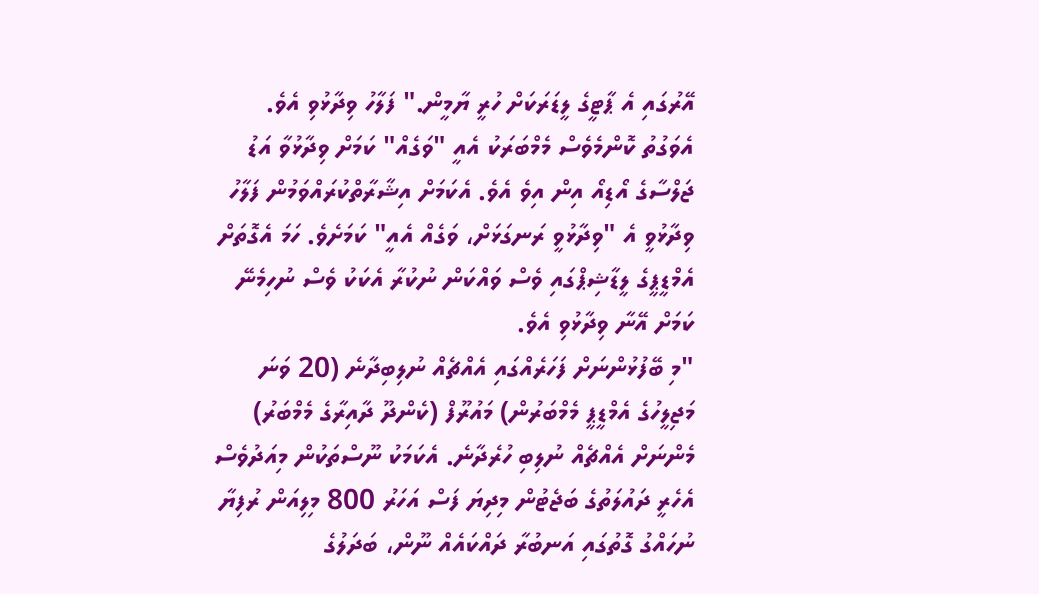އޭރުގައި އެ ޕާޓީގެ ލީޑަރަކަށް ހުރީ ޔާމީން." ފަލާހު ވިދާޅުވި އެވެ.
އެވަގުތު ކޮންމެވެސް މެމްބަރަކު އެއީ "ވަގެއް" ކަމަށް ވިދާޅުވާ އަޑު ޖަލްސާގެ އޯޑިއޯ އިން އިވެ އެވެ. އެކަމަށް އިޝާރާތްކުރައްވަމުން ފަލާހު ވިދާޅުވީ އެ "ވިދާޅުވީ ރަނގަޅަށް، ވަގެއް އެއީ" ކަމަށެވެ. ހަމަ އެގޮތަށް އެމްޑީޕީގެ ލީޑާޝިޕްގައި ވެސް ވައްކަން ނުކުރާ އެކަކު ވެސް ނުހިމެނޭ ކަމަށް އޭނާ ވިދާޅުވި އެވެ.
"މި ބޭފުޅުންނަށް ފަހަރެއްގައި އެއްޗެއް ނުލިބިދާނެ (20 ވަނަ މަޖިލީހުގެ އެމްޑީޕީ މެމްބަރުން) މައުރޫފް (ކެންދޫ ދާއިރާގެ މެމްބަރު) މެންނަށް އެއްޗެއް ނުލިބި ހުރެދާނެ. އެކަމަކު ނޫސްތަކުން މިއަދުވެސް އެހެރީ ދައުލަތުގެ ބަޖެޓުން މިދިޔަ ފަސް އަހަރު 800 މިލިއަން ރުފިޔާ ނުހައްގު ގޮތުގައި އަނބުރާ ދައްކައެއް ނޫން، ބަދަލުގެ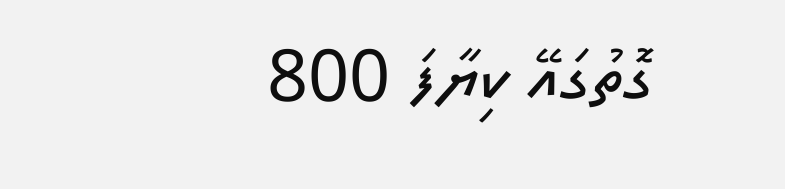ގޮތުގައޭ ކިޔާފަ 800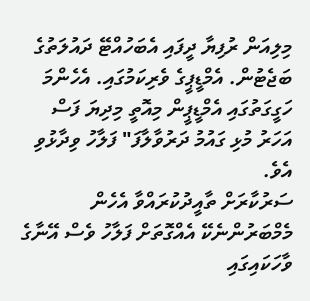މިލިއަން ރުފިޔާ ދީފައި އެބަހުއްޓޭ ދައުލަތުގެ ބަޖެޓުން. އެމްޑީޕީގެ ވެރިކަމުގައި. އެހެންމަ ހަގީގަތުގައި އެމްޑީޕީން މިއޮތީ މިދިޔަ ފަސް އަހަރު މުޅި ގައުމު ދަރުވާލާފަ" ފަލާހު ވިދާޅުވި އެވެ.
ސަރުކާރަށް ތާއީދުކުރައްވާ އެހެން މެމްބަރުންނެކޭ އެއްގޮތަށް ފަލާހު ވެސް އޭނާގެ ވާހަކައިގައި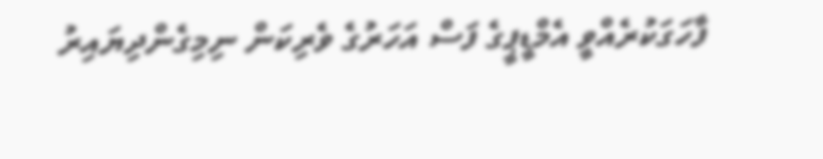ފާހަގަކުރެއްވީ އެމްޑީޕީގެ ފަސް އަހަރުގެ ވެރިކަން ނިމިގެންދިޔައިރު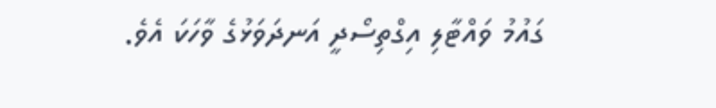ގައުމު ވައްޓާލި އިގްތިސޯދީ އަނދަވަޅުގެ ވާހަކަ އެވެ.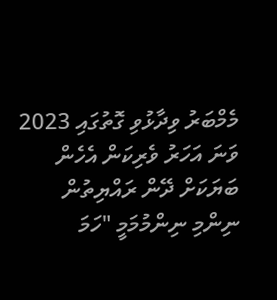މެމްބަރު ވިދާޅުވި ގޮތުގައި 2023 ވަނަ އަހަރު ވެރިކަން އެހެން ބަޔަކަށް ދޭން ރައްޔިތުން ނިންމި ނިންމުމަމީ "ހަމަ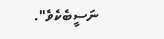ނަސީބެކެވެ".